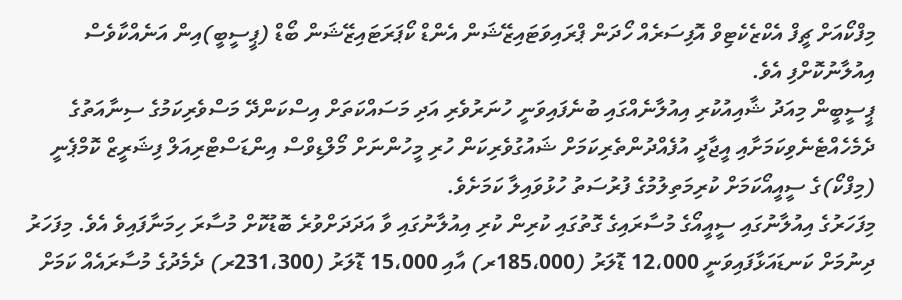މިފްކޯއަށް ޗީފް އެކްޒެކެޓިވް އޮފިސަރެއް ހޯދަން ޕްރައިވަޓައިޒޭޝަން އެންޑް ކޯޕަރަޓައިޒޭޝަން ބޯޑް (ޕީސީބީ)އިން އަނެއްކާވެސް އިއުލާނުކޮށްފި އެވެ.
ޕީސީބީން މިއަދު ޝާއިއުކުރި އިއުލާނެއްގައި ބުނެފައިވަނީ ހުނަރުވެރި އަދި މަސައްކަތަށް އިސްކަންދޭ މަސްވެރިކަމުގެ ސިނާއަތުގެ ދެމެހެއްޓެނެވިކަމަށާއި އީޖާދީ އުފެއްދުންތެރިކަމަށް ޝައުގުވެރިކަން ހުރި މީހުންނަށް މޯލްޑިވްސް އިންޑަސްޓްރިއަލް ފިޝަރީޒް ކޮމްޕެނީ (މިފްކޯ)ގެ ސީއީއޯކަމަށް ކުރިމަތިލުމުގެ ފުރުސަތު ހުޅުވައިލާ ކަމަށެވެ.
މިފަހަރުގެ އިއުލާނުގައި ސީއީއޯގެ މުސާރައިގެ ގޮތުގައި ކުރިން ކުރި އިއުލާނުގައި ވާ އަދަދަށްވުރެ ބޮޑުކޮށް މުސާރަ ހިމަނާފައިވެ އެވެ. މިފަހަރު ދިނުމަށް ކަނޑައަޅާފައިވަނީ 12،000 ޑޮލަރު (185،000ރ) އާއި 15،000 ޑޮލަރު (231،300ރ) ދެމެދުގެ މުސާރައެއް ކަމަށް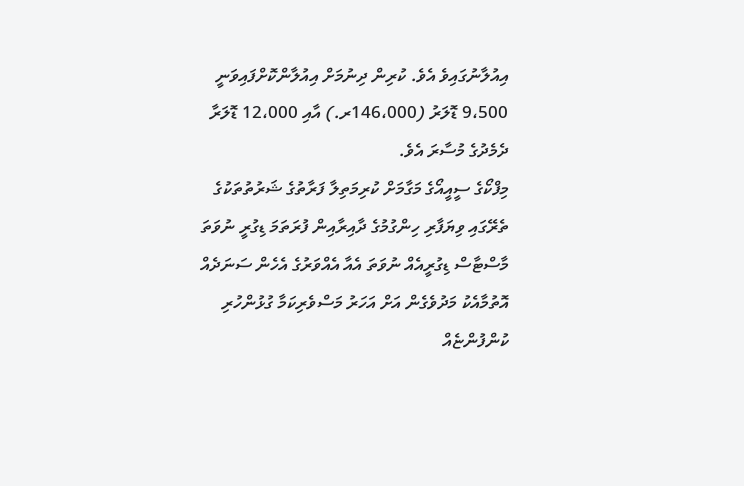އިއުލާނުގައިވެ އެވެ. ކުރިން ދިނުމަށް އިއުލާންކޮށްފައިވަނީ 9،500 ޑޮލަރު (146،000ރ.) އާއި 12،000 ޑޮލަރާ ދެމެދުގެ މުސާރަ އެވެ.
މިފްކޯގެ ސީއީއޯގެ މަގާމަށް ކުރިމަތިލާ ފަރާތުގެ ޝަރުތުތަކުގެ ތެރޭގައި ވިޔަފާރި ހިންގުމުގެ ދާއިރާއިން ފުރަތަމަ ޑިގުރީ ނުވަތަ މާސްޓާސް ޑިގުރީއެއް ނުވަތަ އެއާ އެއްވަރުގެ އެހެން ސަނަދެއް އޮތުމާއެކު މަދުވެގެން އަށް އަހަރު މަސްވެރިކަމާ ގުޅުންހުރި ކުންފުންޏެއް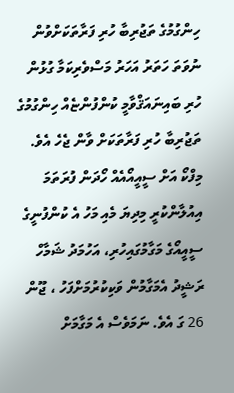ހިންގުމުގެ ތަޖުރިބާ ހުރި ފަރާތަކަށްވުން ނުވަތަ ހަތަރު އަހަރު މަސްވެރިކަމާ ގުޅުން ހުރި ބައިނައަޤްވާމީ ކުންފުންޏެއް ހިންގުމުގެ ތަޖުރިބާ ހުރި ފަރާތަކަށް ވާން ޖެހެ އެވެ.
މިފްކޯ އަށް ސީއީއޯއެއް ހޯދަން ފުރަތަމަ އިއުލާންކުރީ މިދިޔަ މެއި މަހު އެ ކުންފުނީގެ ސީއީއޯގެ މަގާމުގައިހުރި، އަހުމަދު ޝަމާހް ރަޝީދު އެމަގާމުން ވަކިކުރުމަށްފަހު ، ޖޫން 26 ގަ އެވެ. ނަމަވެސް އެ މަގާމަށް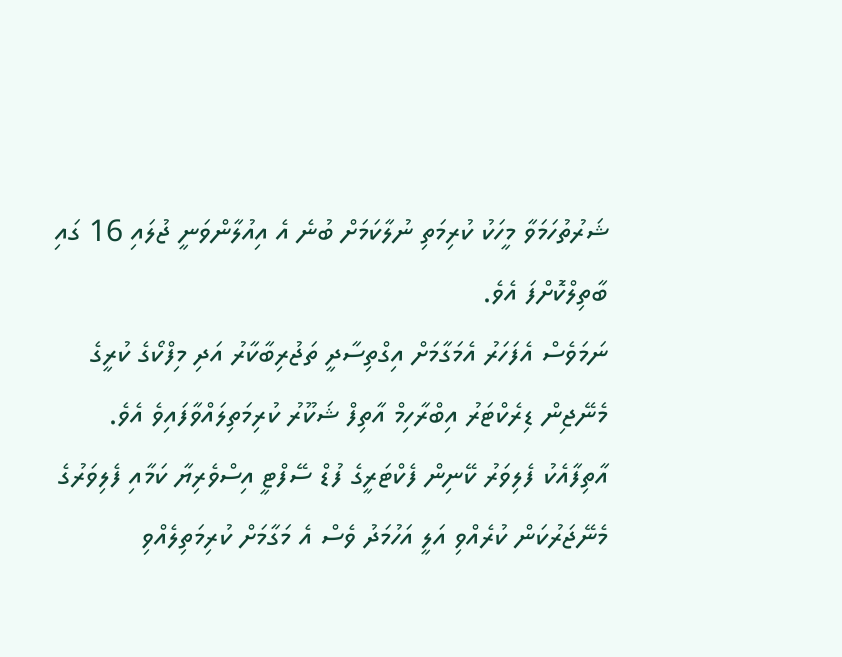ޝަރުތުހަމަވާ މީހަކު ކުރިމަތި ނުލާކަމަށް ބުނެ އެ އިއުލާންވަނީ ޖުލައި 16 ގައި ބާތިލްކޮށްފަ އެވެ.
ނަމަވެސް އެފަހަރު އެމަގާމަށް އިގްތިސާދީ ތަޖުރިބާކާރު އަދި މިފްކޯގެ ކުރީގެ މެނޭޖިން ޑިރެކްޓަރު އިބްރާހިމް އާތިފް ޝަކޫރު ކުރިމަތިލައްވާފައިވެ އެވެ. އާތިފާއެކު ފެލިވަރު ކޭނިން ފެކްޓަރީގެ ފުޑް ސޭފްޓީ އިސްވެރިޔާ ކަމާއި ފެލިވަރުގެ މެނޭޖަރުކަން ކުރެއްވި އަލީ އަހުމަދު ވެސް އެ މަގާމަށް ކުރިމަތިލެއްވި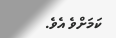ކަމަށްވެ އެވެ.